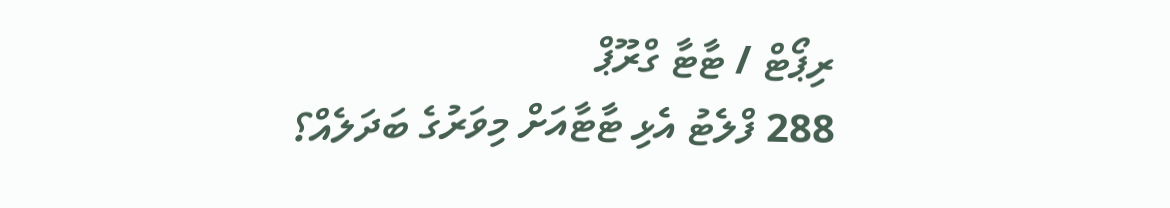ރިޕޯޓް / ޓާޓާ ގްރޫޕް
288 ފްލެޓު އެޅި ޓާޓާއަށް މިވަރުގެ ބަދަލެއް؟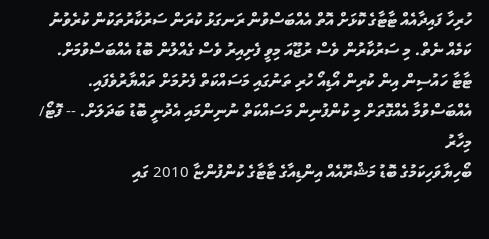ހުރިހާ ފައިދާއެއް ޓާޓާގެ ކޮޅަށް އޮތް އެއްބަސްވުން ރަނގަޅު ކުރަން ސަރުކާރުތަކުން ކުރެވުނު ކަމެއް ނެތް. މި ސަރުކާރުން ވެސް ރުޖޫއަ މިވީ ފެށިއިރު ވެސް ގެއްލުން ބޮޑު އެއްބަސްވުމަށް.
ޓާޓާ ހައުސިން އިން ކުރިން އޯޑިއޯ ހުރި ތަނުގައި މަސައްކަތް ފެށުމަށް ތައްޔާރުވެފައި. އެއްބަސްވުމާ އެއްގޮތަށް މި ކުންފުނިން މަސައްކަތް ނުނިންމައި އެދުނީ ބޮޑު ބަދަލަށް. -- ފޮޓޯ/ މިހާރު
ބޯހިޔާވަހިކަމުގެ ބޮޑު މަޝްރޫއެއް އިންޑިއާގެ ޓާޓާގެ ކުންފުންޏާ 2010 ގައި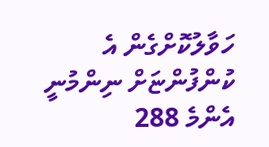ހަވާލުކޮށްގެން އެ ކުންފުންޏަށް ނިންމުނީ އެންމެ 288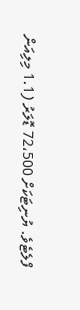ފްލެޓެވެ. ޔުނިޓަކަށް 72،500 ޑޮލަރު (1.1 މިލިއަން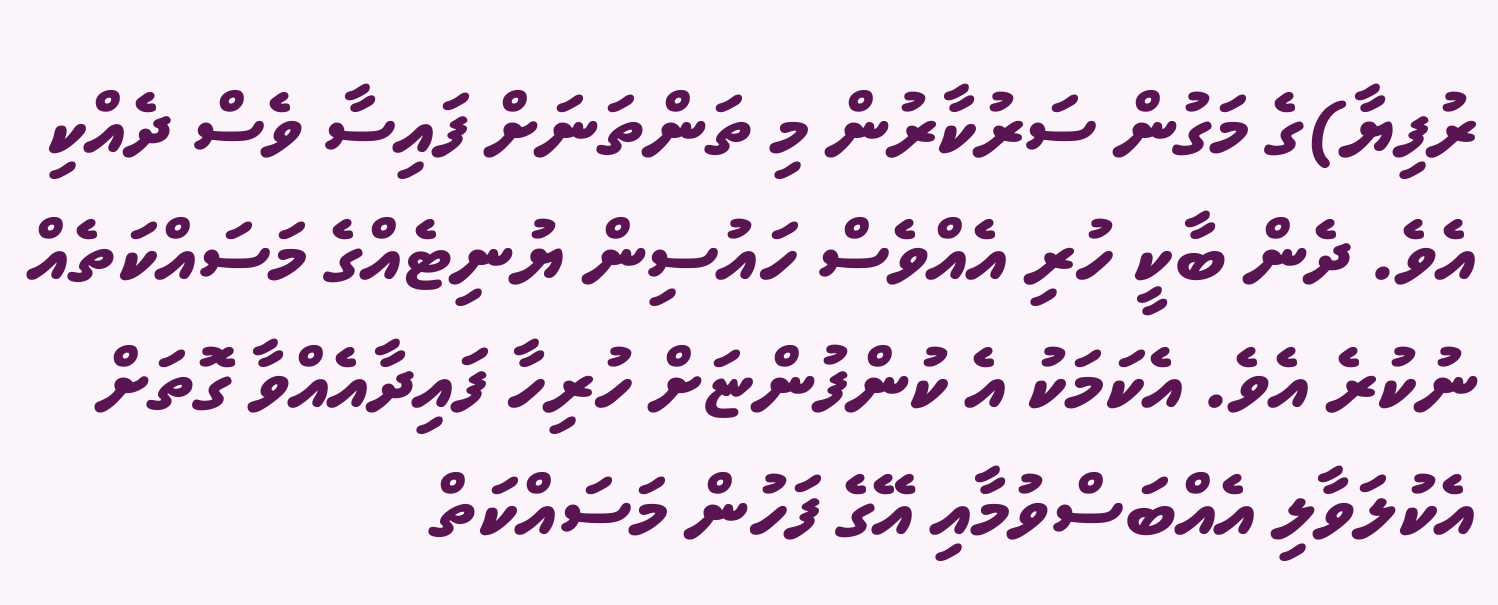ރުފިޔާ)ގެ މަގުން ސަރުކާރުން މި ތަންތަނަށް ފައިސާ ވެސް ދެއްކި އެވެ. ދެން ބާކީ ހުރި އެއްވެސް ހައުސިން ޔުނިޓެއްގެ މަސައްކަތެއް ނުކުރެ އެވެ. އެކަމަކު އެ ކުންފުންޏަށް ހުރިހާ ފައިދާއެއްވާ ގޮތަށް އެކުލަވާލި އެއްބަސްވުމާއި އޭގެ ފަހުން މަސައްކަތް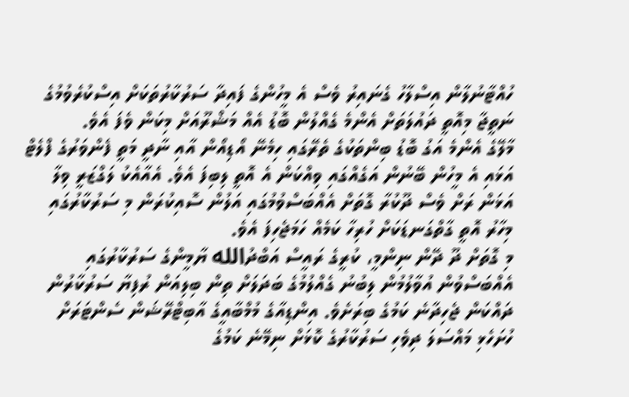ހުއްޓާނުލާން އިސްލާހު ގެނައިރު ވެސް އެ މީހުންގެ ފައިދާ ސަރުކާރުތަކަށް އިސްކުރެވުމުގެ ނަތީޖާ މިއޮތީ ދައުލަތަށް އެންމެ ގެއްލުން ބޮޑު އެއް މަޝްރޫއަށް މިކަން ވެފަ އެވެ.
މާލޭގެ އެންމެ އަގު ބޮޑު ބިންތަކުގެ ތެރޭގައި ހިމެނޭ އޯޑިއޯން އާއި ނާދީ މަތީ ފެންވަރުގެ ފްލެޓް އަޅައި އެ މީހުން ބޭނުން އަގެއްގައި ވިއްކަން އެ އޮތީ ލިބިފަ އެވެ. އެއާއެކު ލަގްޒަރީ ވިލާ އަޅަން ރަށް ވެސް ދޫކުރާ ގޮތަށް އެއްބަސްވުމުގައި އަލުން ސޮއިކުރަން މި ސަރުކާރުގައި މިހާރު އޮތީ ގާތްގަނޑަކަށް ހުރިހާ ކަމެއް ހަމަޖެހިފަ އެވެ.
މި ގޮތަށް ދޫ ދޭން ނިންމީ، ކުރީގެ ރައީސް އަބްދުالله ޔާމީންގެ ސަރުކާރުގައި އެއްބަސްވުން އުވާލުމުން ލިބުނު ގެއްލުމުގެ ބަދަލަށް ތިން ބިލިއަން ރުފިޔާ ސަރުކާރުން ދައްކަން ޖެހިދާނެ ކަމުގެ ބިރަށެވެ. އިންޑިއާގެ މުމްބާއީގެ އާބިޓްރޭޝަން ސެންޓަރަށް ހުށަހެޅި މައްސަލަ ދިވެހި ސަރުކާރުގެ ކޮޅަށް ނިމޭނެ ކަމުގެ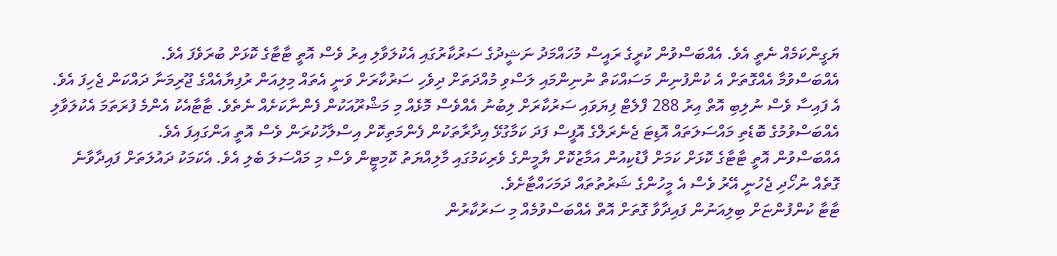ޔަގީންކަމެއް ނެތީ އެވެ. އެއްބަސްވުން ކުރީގެ ރައީސް މުހައްމަދު ނަޝީދުގެ ސަރުކާރުގައި އެކުލަވާލި އިރު ވެސް އޮތީ ޓާޓާގެ ކޮޅަށް ބުރަވެފަ އެވެ.
އެއްބަސްވުމާ އެއްގޮތަށް އެ ކުންފުނިން މަސައްކަތް ނުނިންމައި ލަސްވި މުއްދަތަށް ދިވެހި ސަރުކާރަށް ވަނީ އެތައް މިލިއަން ރުފިޔާއެއްގެ ޖޫރިމަނާ ދައްކަން ޖެހިފަ އެވެ. އެ ފައިސާ ވެސް ނުލިބި އޮތް އިރު 288 ފްލެޓް ފިޔަވައި ސަރުކާރަށް ލިބުނު އެއްވެސް މޮޅެއް މި މަޝްރޫއަކުން ފެންނާކަށެއް ނެތެވެ. ޓާޓާއެކު އެންމެ ފުރަތަމަ އެކުލަވާލި އެއްބަސްވުމުގެ ބޮޑެތި މައްސަލަތައް އޮޑިޓަ ޖެނެރަލްގެ އޮފީސް ފަދަ ކަމާގުޅޭ އިދާރާތަކުން ފެންމަތިކޮށް އިސްލާހުކުރަން ވެސް އޮތީ އަންގައިފަ އެވެ.
އެއްބަސްވުން އޮތީ ޓާޓާގެ ކޮޅަށް ކަމަށް ފާޑުކިއުން އަމާޒުކޮށް ޔާމީންގެ ވެރިކަމުގައި މާލިއްޔަތު ކޮމިޓީން ވެސް މި މައްސަލަ ބެލި އެވެ. އެކަމަކު ދައުލަތަށް ފައިދާވާނެ ގޮތެއް ނުހޯދި ޖެހުނީ އޭރު ވެސް އެ މީހުންގެ ޝަރުތުތައް ދަމަހައްޓާށެވެ.
ޓާޓާ ކުންފުންޏަށް ބިލިއަނުން ފައިދާވާ ގޮތަށް އޮތް އެއްބަސްވުމެއް މި ސަރުކާރުން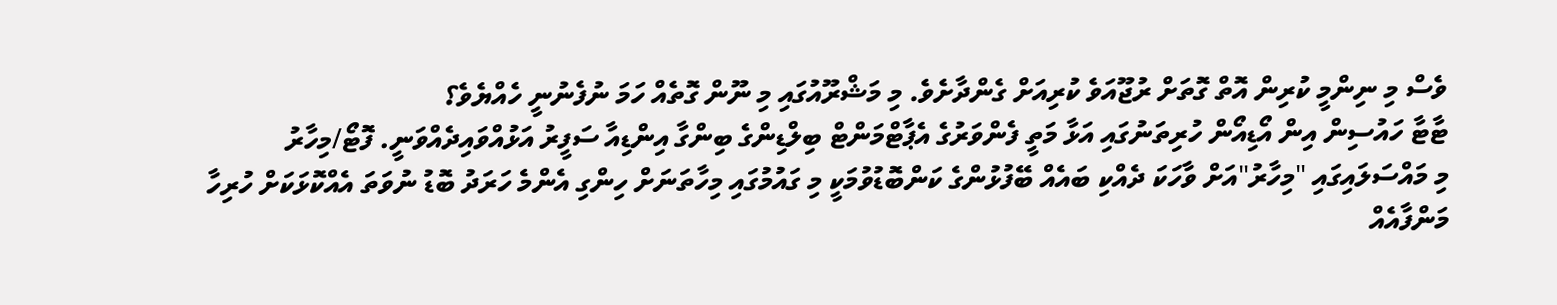ވެސް މި ނިންމީ ކުރިން އޮތް ގޮތަށް ރުޖޫއަވެ ކުރިއަށް ގެންދާށެވެ. މި މަޝްރޫއުގައި މި ނޫން ގޮތެއް ހަމަ ނުފެނުނީ ހެއްޔެވެ؟
ޓާޓާ ހައުސިން އިން އޯޑިއޯން ހުރިތަނުގައި އަޅާ މަތީ ފެންވަރުގެ އެޕާޓްމަންޓް ބިލްޑިންގެ ބިންގާ އިންޑިއާ ސަފީރު އަޅުއްވައިދެއްވަނީ. ފޮޓޯ/މިހާރު
މި މައްސަލައިގައި "މިހާރު"އަށް ވާހަކަ ދެއްކި ބައެއް ބޭފުޅުންގެ ކަންބޮޑުވުމަކީ މި ގައުމުގައި މިހާތަނަށް ހިންގި އެންމެ ހަރަދު ބޮޑު ނުވަތަ އެއްކޮޅަކަށް ހުރިހާ މަންފާއެއް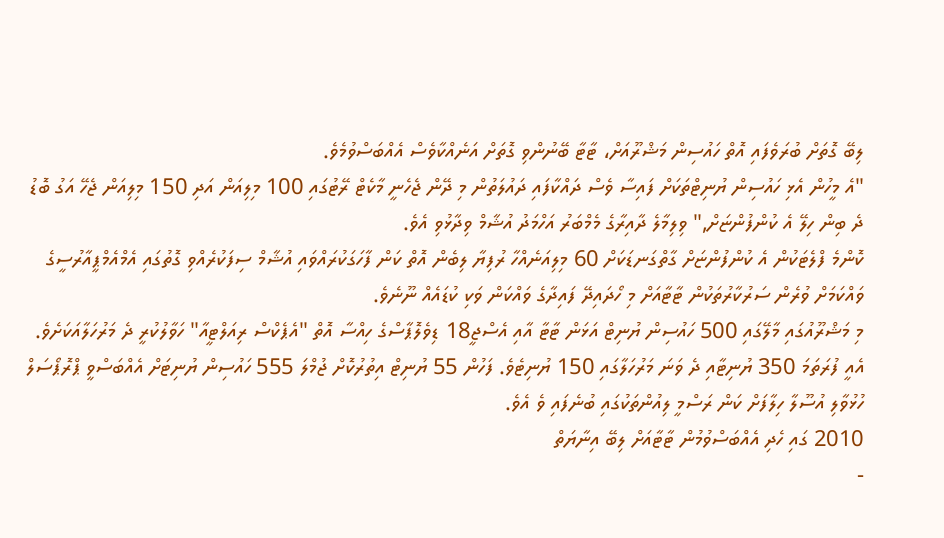ލިބޭ ގޮތަށް ބުރަވެފައި އޮތް ހައުސިން މަޝްރޫއަށް، ޓާޓާ ބޭނުންވި ގޮތަށް އަނެއްކާވެސް އެއްބަސްވުމެވެ.
"އެ މީހުން އެޅި ހައުސިން ޔުނިޓްތަކަށް ފައިސާ ވެސް ދައްކާފައި ދައުލަތުން މި ދޭން ޖެހެނީ މާކެޓް ރޭޓުގައި 100 މިލިއަން އަދި 150 މިލިއަން ޖެހޭ އަގު ބޮޑު ދެ ބިން ހިލޭ އެ ކުންފުންޏަށް," ވިލިމާލެ ދާއިރާގެ މެމްބަރު އަހްމަދު އުޝާމް ވިދާޅުވި އެވެ.
ކޮންމެ ފްލެޓަކުން އެ ކުންފުންޏަށް ގާތްގަނޑަކަށް 60 މިލިއަނެއްހާ ރުފިޔާ ލިބެން އޮތް ކަން ފާހަގަކުރައްވައި އުޝާމް ސިފަކުރެއްވި ގޮތުގައި އެމްއެމްޕީއާރުސީގެ ވައްކަމަށް ވުރެން ސަރުކާރުތަކުން ޓާޓާއަށް މި ހޯދައިދޭ ފައިދާގެ ވައްކަން ވަކި ކުޑައެއް ނޫނެވެ.
މި މަޝްރޫއުގައި މާލޭގައި 500 ހައުސިން ޔުނިޓް އަޅަން ޓާޓާ އާއި އެސްޖީ18 ޑިވެލޮޕާސްގެ ހިއްސާ އޮތް "އެޕެކްސް ރިއަލްޓީއާ" ހަވާލުކުރީ ދެ މަރުހަލާއަކަށެވެ. އެއީ ފުރަތަމަ 350 ޔުނިޓާއި ދެ ވަނަ މަރުހަލާގައި 150 ޔުނިޓެވެ. ފަހުން 55 ޔުނިޓް އިތުރުކޮށް ޖުމްލަ 555 ހައުސިން ޔުނިޓަށް އެއްބަސްވީ ޕްރޮޕޯސަލް ހުޅުވާލި އުސޫލާ ހިލާފަށް ކަން ރަސްމީ ލިއުންތަކުގައި ބުނެފައި ވެ އެވެ.
2010 ގައި ހެދި އެއްބަސްވުމުން ޓާޓާއަށް ލިބޭ އިނާޔަތް
-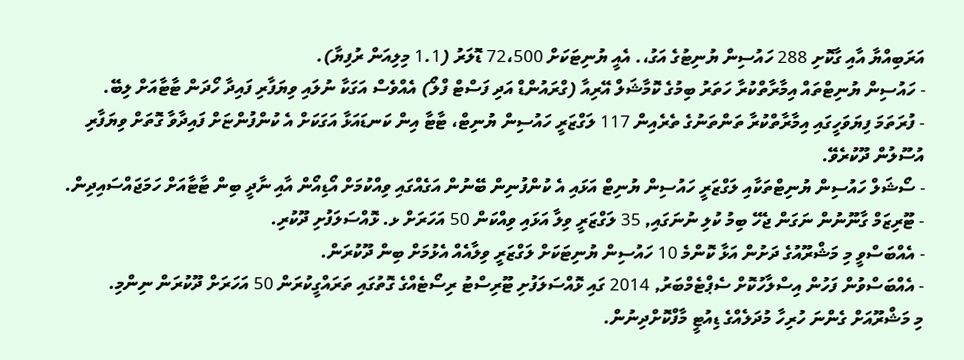އަރަބިއްޔާ އާއި ގާކޮށި 288 ހައުސިން ޔުނިޓުގެ އަގު،. އެއީ ޔުނިޓަކަށް 72،500 ޑޮލަރު (1.1 މިލިއަން ރުފިޔާ).
- ހައުސިން ޔުނިޓްތައް އިމާރާތްކުރާ ހަތަރު ބިމުގެ ކޮމާޝަލް އޭރިއާ (ގްރައުންޑް އަދި ފަސްޓް ފްލޯ) އެއްވެސް އަގަކާ ނުލައި ވިޔަފާރި ފައިދާ ހޯދަން ޓާޓާއަށް ލިބޭ.
- ފުރަތަމަ ފިޔަވަހީގައި އިމާރާތްކުރާ ތަންތަނުގެ ތެރެއިން 117 ލަގްޒަރީ ހައުސިން ޔުނިޓް، ޓާޓާ އިން ކަނޑައަޅާ އަގަކަށް އެ ކުންފުންޏަށް ފައިދާވާ ގޮތަށް ވިޔަފާރި އުސޫލުން ދޫކުރެވޭ.
- ސޯޝަލް ހައުސިން ޔުނިޓްތަކާއި ލަގްޒަރީ ހައުސިން ޔުނިޓް އަޅައި އެ ކުންފުނިން ބޭނުން އަގެއްގައި ވިއްކުމަށް އޯޑިއޯން އާއި ނާދީ ބިން ޓާޓާއަށް ހަމަޖައްސައިދިން.
- ޓޫރިޒަމް ގާނޫނުން ނަގަން ޖެހޭ ބިމު ކުލި ނުނަގައި, 35 ލަގްޒަރީ ވިލާ އަޅައި ވިއްކަން 50 އަހަރަށް ޅ. ޅޮއްސަލަފުށި ދޫކުރި.
- އެއްބަސްވީ މި މަޝްރޫއުގެ ދަށުން އަޅާ ކޮންމެ 10 ހައުސިން ޔުނިޓަކަށް ލަގްޒަރީ ވިލާއެއް އެޅުމަށް ބިން ދޫކުރަން.
- އެއްބަސްވުން ފަހުން އިސްލާހުކޮށް ސެޕްޓެމްބަރު, 2014 ގައި ޅޮއްސަލަފުށި ޓޫރިސްޓު ރިސޯޓެއްގެ ގޮތުގައި ތަރައްގީކުރަން 50 އަހަރަށް ދޫކުރަން ނިންމި.
މި މަޝްރޫއަށް ގެންނަ ހުރިހާ މުދަލެއްގެ ޑިއުޓީ މާފްކޮށްދިނުން.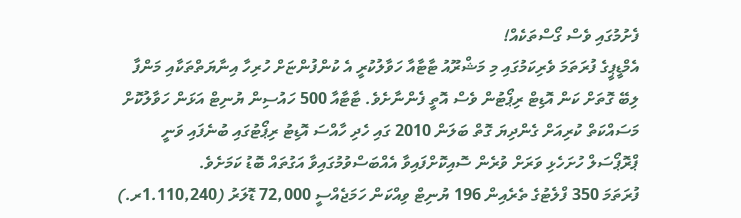ފެށުމުގައި ވެސް ގޯސްތަކެއް!
އެމްޑީޕީގެ ފުރަތަމަ ވެރިކަމުގައި މި މަޝްރޫއު ޓާޓާއާ ހަވާލުކުރީ އެ ކުންފުންޏަށް ހުރިހާ އިނާޔަތްތަކާއި މަންފާ ލިބޭ ގޮތަށް ކަން އޮޑިޓް ރިޕޯޓުން ވެސް އޮތީ ފެންނާށެވެ. ޓާޓާއާ 500 ހައުސިން ޔުނިޓް އަޅަން ހަވާލުކޮށް މަސައްކަތް ކުރިއަށް ގެންދިޔަ ގޮތް ބަލަން 2010 ގައި ހެދި ހާއްސަ އޮޑިޓު ރިޕޯޓުގައި ބުނެފައި ވަނީ ޕްރޮޕޯސަލް ހުށަހެޅި ވަރަށް ވުރެން ސޮއިކޮށްފައިވާ އެއްބަސްވުމުގައިވާ އަގުތައް ބޮޑު ކަމަށެވެ.
ފުރަތަމަ 350 ފްލެޓުގެ ތެރެއިން 196 ޔުނިޓް ވިއްކަން ހަމަޖެއްސީ 72,000 ޑޮލަރު (1.110,240ރ.)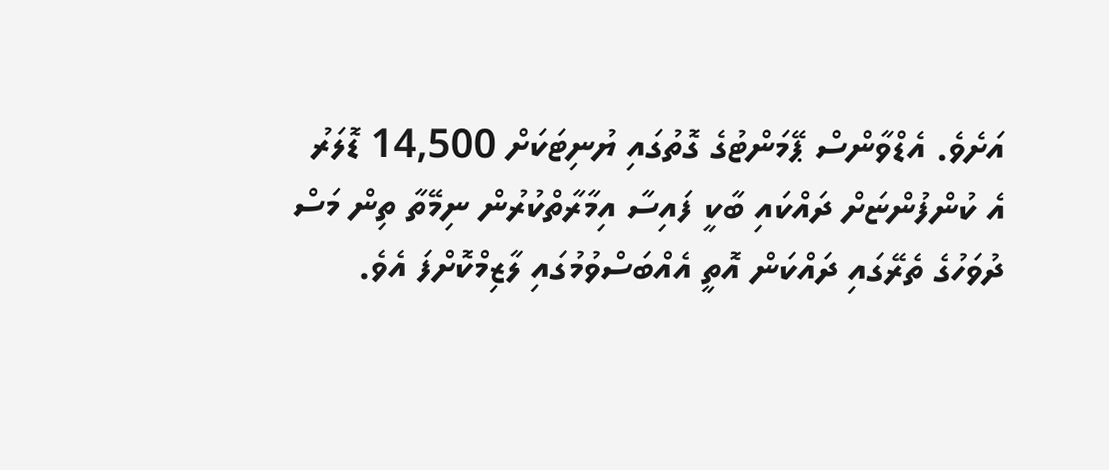އަށެވެ. އެޑްވާންސް ޕޭމަންޓުގެ ގޮތުގައި ޔުނިޓަކަށް 14,500 ޑޮލަރު އެ ކުންފުންޏަށް ދައްކައި ބާކީ ފައިސާ އިމާރާތްކުރުން ނިމޭތާ ތިން މަސް ދުވަހުގެ ތެރޭގައި ދައްކަން އޮތީ އެއްބަސްވުމުގައި ލާޒިމްކޮށްފަ އެވެ.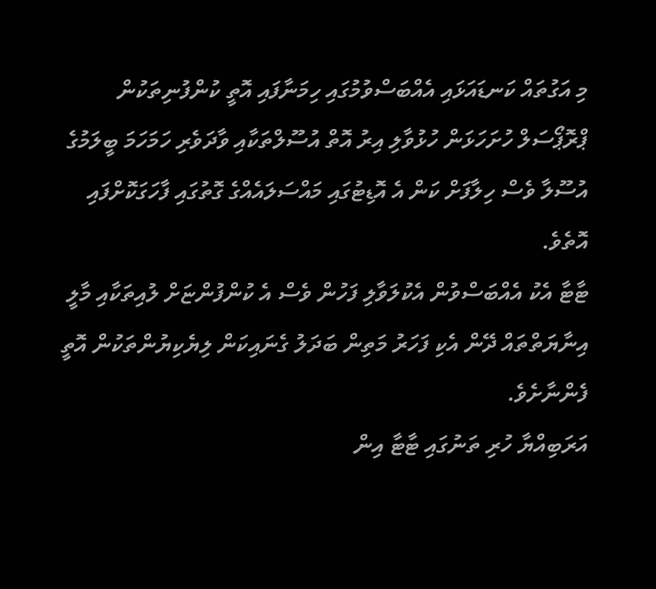މި އަގުތައް ކަނޑައަޅައި އެއްބަސްވުމުގައި ހިމަނާފައި އޮތީ ކުންފުނިތަކުން ޕްރޮޕޯސަލް ހުށަހަޅަން ހުޅުވާލި އިރު އޮތް އުސޫލްތަކާއި ވާދަވެރި ހަމަހަމަ ބީލަމުގެ އުސޫލާ ވެސް ހިލާފަށް ކަން އެ އޮޑިޓުގައި މައްސަލައެއްގެ ގޮތުގައި ފާހަގަކޮށްފައި އޮތެވެ.
ޓާޓާ އެކު އެއްބަސްވުން އެކުލަވާލި ފަހުން ވެސް އެ ކުންފުންޏަށް ލުއިތަކާއި މާލީ އިނާޔަތްތައް ދޭން އެކި ފަހަރު މަތިން ބަދަލު ގެނައިކަން ލިޔެކިޔުންތަކުން އޮތީ ފެންނާށެވެ.
އަރަބިއްޔާ ހުރި ތަނުގައި ޓާޓާ އިން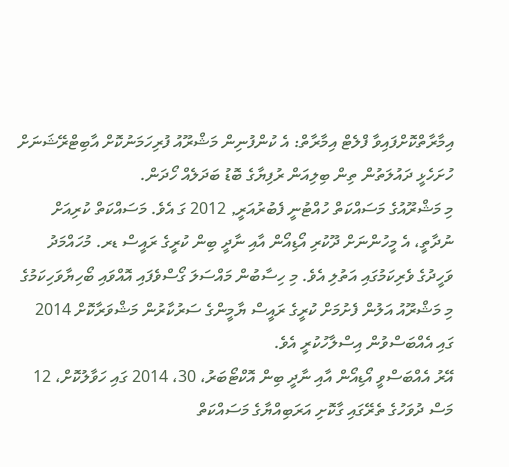އިމާރާތްކޮށްފައިވާ ފްލެޓް އިމާރާތް: އެ ކުންފުނިން މަޝްރޫއު ފުރިހަމަނުކޮށް އާބިޓްރޭޝަނަށް ހުށަހެޅީ ދައުލަތުން ތިން ބިލިއަން ރުފިޔާގެ ބޮޑު ބަދަލެއް ހޯދަން.
މި މަޝްރޫއުގެ މަސައްކަތް ހުއްޓުނީ ފެބުރުއަރީ, 2012 ގަ އެވެ. މަސައްކަތް ކުރިއަށް ނުދާތީ، އެ މީހުންނަށް ދޫކުރި އޯޑިއޯން އާއި ނާދީ ބިން ކުރީގެ ރައީސް ޑރ. މުހައްމަދު ވަހީދުގެ ވެރިކަމުގައި އަތުލި އެވެ. މި ހިސާބުން މައްސަލަ ގޯސްވެފައި އޮއްވައި ބޯހިޔާވަހިކަމުގެ މި މަޝްރޫއު އަލުން ފެށުމަށް ކުރީގެ ރައީސް ޔާމީންގެ ސަރުކާރުން މަޝްވަރާކޮށް 2014 ގައި އެއްބަސްވުން އިސްލާހުކުރީ އެވެ.
އޭރު އެއްބަސްވީ އޯޑިއޯން އާއި ނާދީ ބިން އޮކްޓޯބަރު، 30، 2014 ގައި ހަވާލުކޮށް، 12 މަސް ދުވަހުގެ ތެރޭގައި ގާކޮށި އަރަބިއްޔާގެ މަސައްކަތް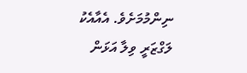ނިންމުމަށެވެ. އެއާއެކު ލަގްޒަރީ ވިލާ އަޅަން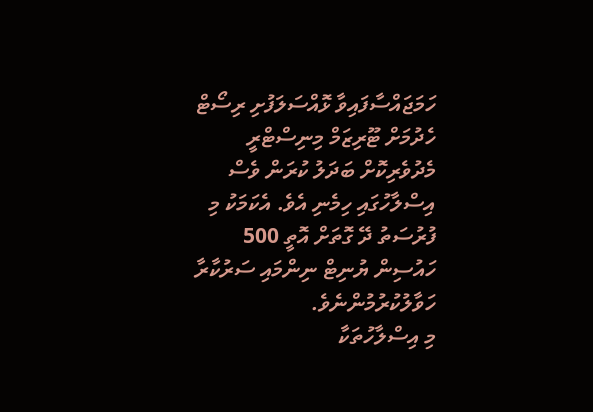ހަމަޖައްސާފައިވާ ޅޮއްސަލަފުށި ރިސޯޓް ހެދުމަށް ޓޫރިޒަމް މިނިސްޓްރީ މެދުވެރިކޮށް ބަދަލު ކުރަން ވެސް އިސްލާހުގައި ހިމެނި އެވެ. އެކަމަކު މި ފުރުސަތު ދޭ ގޮތަށް އޮތީ 500 ހައުސިން ޔުނިޓް ނިންމައި ސަރުކާރާ ހަވާލުކުރުމުންނެވެ.
މި އިސްލާހުތަކާ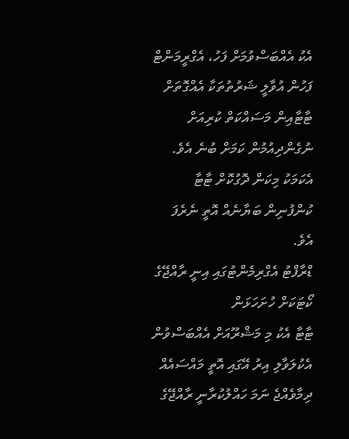އެކު އެއްބަސްވުމަށް ފަހު، އެގްރީމަންޓް ފަހުން އުވާލީ ޝަރުތުތަކާ އެއްގޮތަށް ޓާޓާއިން މަސައްކަތް ކުރިއަށް ނުގެންދިއުމުން ކަމަށް ބުނެ އެވެ. އެކަމަކު މިކަން ދޮގުކޮށް ޓާޓާ ކުންފުނިން ބަޔާނެއް އޮތީ ނެރެފަ އެވެ.
ޑްރާފްޓު އެގްރިމެންޓުގައި އިނީ ރާއްޖޭގެ ކޯޓަކަށް ހުށަހަޅަން
ޓާޓާ އެކު މި މަޝްރޫއަށް އެއްބަސްވުން އެކުލަވާލި އިރު އޭގައި އޮތީ މައްސައެއް ދިމާވެއްޖެ ނަމަ ހައްލުކުރާނީ ރާއްޖޭގެ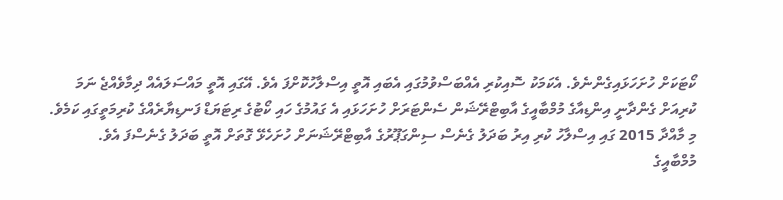ކޯޓަކަށް ހުށަހަޅައިގެންނެވެ. އެކަމަކު ސޮއިކުރި އެއްބަސްވުމުގައި އެބައި އޮތީ އިސްލާހުކޮށްފަ އެވެ. އޭގައި އޮތީ މައްސަލައެއް ދިމާވެއްޖެ ނަމަ ކުރިއަށް ގެންދާނީ އިންޑިއާގެ މުމްބާއީގެ އާބިޓްރޭޝަން ސެންޓަރަށް ހުށަހަޅައި އެ ގައުމުގެ ހައި ކޯޓުގެ ރިޓަޔަޑް ފަނޑިޔާރެއްގެ ކުރިމަތީގައި ކަމެވެ.
މި މާއްދާ 2015 ގައި އިސްލާހު ކުރި އިރު ބަދަލު ގެނެސް ސިންގަޕޫރުގެ އާބިޓްރޭޝަނަށް ހުށަހެޅޭ ގޮތަށް އޮތީ ބަދަލު ގެނެސްފަ އެވެ.
މުމްބާއީގެ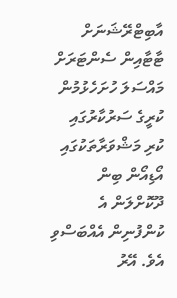އާބިޓްރޭޝަނަށް ޓާޓާއިން ސެންޓަރަށް މައްސަލަ ހުށަހެޅުމުން ކުރީގެ ސަރުކާރުގައި ކުރި މަޝްވަރާތަކުގައި އޯޑިއޯން ބިން ދޫކޮށްލަން އެ ކުންފުނިން އެއްބަސްވި އެވެ. އޭރު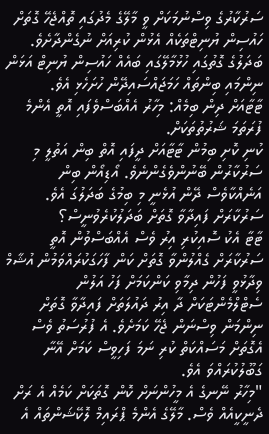ސަރުކާރުގެ ވިސްނުމަކަށް ވީ މާލޭގެ މެދުގައި ތޮއްޖެހޭ ގޮތަށް ހައުސިން ޔުނިޓްތަކެއް އެޅުން ކުރިއަށް ނުގެންދާށެވެ. ބަދަލުގެ ގޮތުގައި ހުޅުމާލޭގައި ބައެއް ހައުސިން ޔުނިޓް އަޅަން ނިންމައި ބިންތައް ހަމަޖައްސައިދޭން ހުށަހެޅި އެވެ.
ޓާޓާއަށް ދިން ބިމެއް: މިހާރު އެއްބަސްވެފައި އޮތީ އެންމެ ފުރަތަމަ ޝަރުތުތަކަށް.
ކުނި ކޮށި ބިމުން ޓާޓާއަށް ދީފައި އޮތް ބިން އަތުލީ މި ސަރުކާރުން ބޭނުންވެގެންނެވެ. އޯޑިއޯން ބިން އަނެއްކާވެސް ދޭން އުޅެނީ މި ބިމުގެ ބަދަލުގަ އެވެ.
ސަރުކާރަށް ފައިދާވާ ގޮތަށް ބަދަލުކުރެވުނީސް؟
ޓާޓާ އެކު ސޮއިކުރި އިރު ވެސް އެއްބަސްވުން އޮތީ ސަރުކާރަށް ގެއްލުންވާ ގޮތަށް ކަން ފާހަގަކުރައްވަމުން އުޝާމް ވިދާޅުވީ ފަހުން ދިމާވި ކަންކަމަށް ފަހު އަލުން ސެޓްލްމެންޓަކަށް ދާ އިރު ދައުލަތަށް ފައިދާވާ ގޮތަށް ނިންމަން ވިސްނަން ޖެހޭ ކަމަށެވެ. އެ ފުރުސަތު ވެސް އެގޮތަށް މަސައްކަތް ކުރި ނަމަ ފަހިވީސް ކަމަށް އޭނާ ގަބޫލުކުރައްވަ އެވެ.
"މިހާރު ނޭނގެ އެ މީހުންނަށް ކޮން ގޮތަކަށް ކަމެއް އެ ރަށް ދެނީކީއެއް ވެސް. މާލޭގެ އެންމެ ޕްރައިމް ލޮކޭޝަންތައް އެ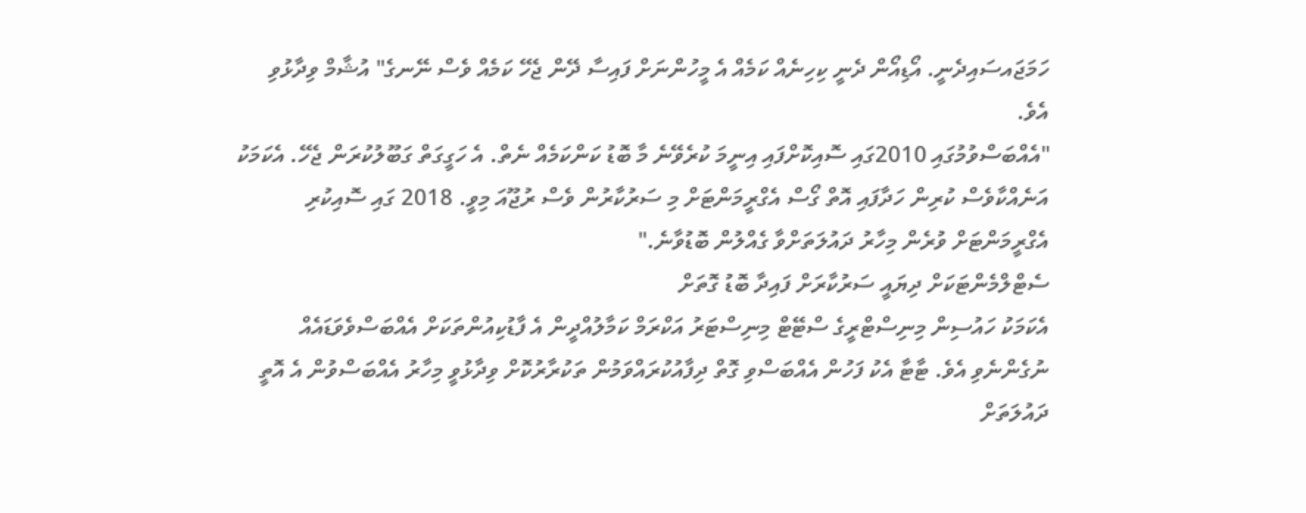ހަމަޖައސައިދެނީ. އޯޑިއޯން ދެނީ ކިހިނެއް ކަމެއް އެ މީހުންނަށް ފައިސާ ދޭން ޖެހޭ ކަމެއް ވެސް ނޭނގެ" އުޝާމް ވިދާޅުވި އެވެ.
"އެއްބަސްވުމުގައި 2010ގައި ސޮއިކޮށްފައި އިނީމަ ކުރެވޭނެ މާ ބޮޑު ކަންކަމެއް ނެތް. އެ ހަގީގަތް ގަބޫލުކުރަން ޖެހޭ. އެކަމަކު އަނެއްކާވެސް ކުރިން ހަދާފައި އޮތް ގޯސް އެގްރީމަންޓަށް މި ސަރުކާރުން ވެސް ރުޖޫއަ މިވީ. 2018 ގައި ސޮއިކުރި އެގްރީމަންޓަށް ވުރެން މިހާރު ދައުލަތަށްވާ ގެއްލުން ބޮޑުވާނެ."
ސެޓްލްމެންޓަކަށް ދިޔައީ ސަރުކާރަށް ފައިދާ ބޮޑު ގޮތަށް
އެކަމަކު ހައުސިން މިނިސްޓްރީގެ ސްޓޭޓް މިނިސްޓަރު އަކްރަމް ކަމާލުއްދީން އެ ފާޑުކިއުންތަކަށް އެއްބަސްވެވަޑައެއް ނުގެންނެވި އެވެ. ޓާޓާ އެކު ފަހުން އެއްބަސްވި ގޮތް ދިފާއުކުރައްވަމުން ތަކުރާރުކޮށް ވިދާޅުވީ މިހާރު އެއްބަސްވުން އެ އޮތީ ދައުލަތަށް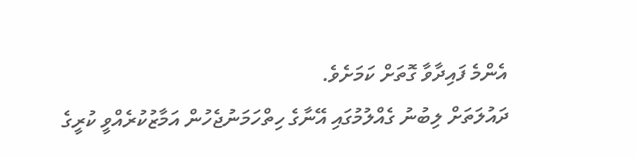އެންމެ ފައިދާވާ ގޮތަށް ކަމަށެވެ.
ދައުލަތަށް ލިބުނު ގެއްލުމުގައި އޭނާގެ ހިތްހަމަނުޖެހުން އަމާޒުކުރެއްވީ ކުރީގެ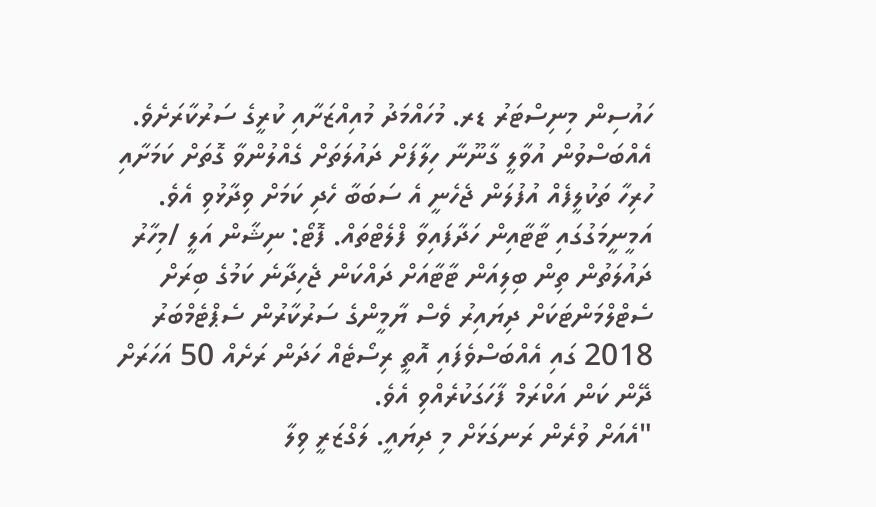ހައުސިން މިނިސްޓަރު ޑރ. މުހައްމަދު މުއިއްޒަށާއި ކުރީގެ ސަރުކާރަށެވެ. އެއްބަސްވުން އުވާލީ ގާނޫނާ ހިލާފަށް ދައުލަތަށް ގެއްލުންވާ ގޮތަށް ކަމަށާއި ހުރިހާ ތަކުލީފެއް އުފުލަން ޖެހެނީ އެ ސަބަބާ ހެދި ކަމަށް ވިދާޅުވި އެވެ.
އަމީނީމަގުގައި ޓާޓާއިން ހަދާފައިވާ ފްލެޓްތައް. ފޮޓޯ: ނިޝާން އަލީ /މިހާރު
ދައުލަތުން ތިން ބިލިއަން ޓާޓާއަށް ދައްކަން ޖެހިދާނެ ކަމުގެ ބިރަށް ސެޓްލްމަންޓަކަށް ދިޔައިރު ވެސް ޔާމީންގެ ސަރުކާރުން ސެޕްޓެމްބަރު 2018 ގައި އެއްބަސްވެފައި އޮތީ ރިސޯޓެއް ހަދަން ރަށެއް 50 އަހަރަށް ދޭން ކަން އަކްރަމް ފާހަގަކުރެއްވި އެވެ.
"އެއަށް ވުރެން ރަނގަޅަށް މި ދިޔައީ. ލަގްޒަރީ ވިލާ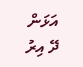އަޅަން ދޭ އިރު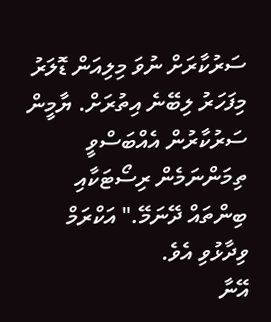ސަރުކާރަށް ނުވަ މިލިއަން ޑޮލަރު މިފަހަރު ލިބޭނެ އިތުރަށް. ޔާމީން ސަރުކާރުން އެއްބަސްވީ ތިމަންނަމެން ރިސޯޓަކާއި ބިންތައް ދޭނަމޭ." އަކްރަމް ވިދާޅުވި އެވެ.
އޭނާ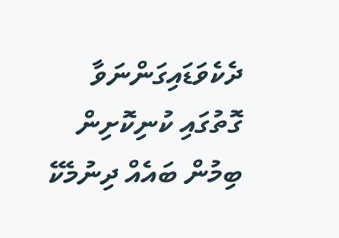ދެކެވަޑައިގަންނަވާ ގޮތުގައި ކުނިކޮށިން ބިމުން ބައެއް ދިނުމެކޭ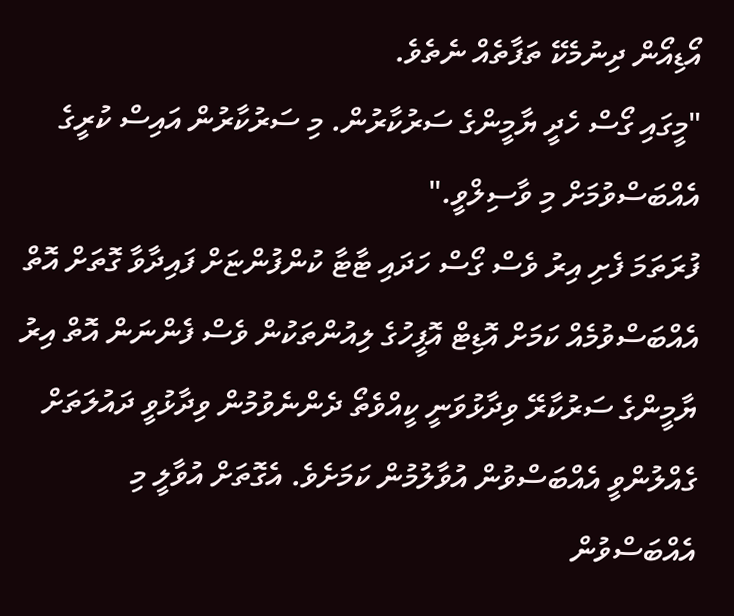އޯޑިއޯން ދިނުމެކޭ ތަފާތެއް ނެތެވެ.
"މީގައި ގޯސް ހެދީ ޔާމީންގެ ސަރުކާރުން. މި ސަރުކާރުން އައިސް ކުރީގެ އެއްބަސްވުމަށް މި ވާސިލްވީ."
ފުރަތަމަ ފެށި އިރު ވެސް ގޯސް ހަދައި ޓާޓާ ކުންފުންޏަށް ފައިދާވާ ގޮތަށް އޮތް އެއްބަސްވުމެއް ކަމަށް އޮޑިޓް އޮފީހުގެ ލިއުންތަކުން ވެސް ފެންނަން އޮތް އިރު ޔާމީންގެ ސަރުކާރޭ ވިދާޅުވަނީ ކީއްވެތޯ ދެންނެވުމުން ވިދާޅުވީ ދައުލަތަށް ގެއްލުންވީ އެއްބަސްވުން އުވާލުމުން ކަމަށެވެ. އެގޮތަށް އުވާލީ މި އެއްބަސްވުން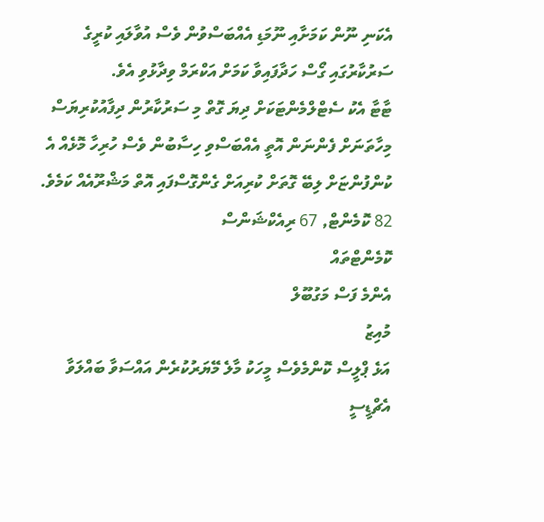އެކަނި ނޫން ކަމަށާއި ނޫމަޑި އެއްބަސްވުން ވެސް އުވާލައި ކުރީގެ ސަރުކާރުގައި ގޯސް ހަދާފައިވާ ކަމަށް އަކްރަމް ވިދާޅުވި އެވެ.
ޓާޓާ އެކު ސެޓްލްމެންޓަކަށް ދިޔަ ގޮތް މި ސަރުކާރުން ދިފާއުކުރިޔަސް މިހާތަނަށް ފެންނަން އޮތީ އެއްބަސްވި ހިސާބުން ވެސް ހުރިހާ މޮޅެއް އެ ކުންފުންޏަށް ލިބޭ ގޮތަށް ކުރިއަށް ގެންގޮސްފައި އޮތް މަޝްރޫއެއް ކަމެވެ.
82 ކޮމެންޓް, 67 ރިއެކްޝަންސް
ކޮމެންޓްތައް
އެންމެ ފަސް މަގުބޫލް
މުއިޒު
އަޅެ ޕްލީސް ކޮންމެވެސް މީހަކު މާލެ މޭޔަރުކުރެން އައްސަވާ ބައްލަވާ އެޗްޑީސީ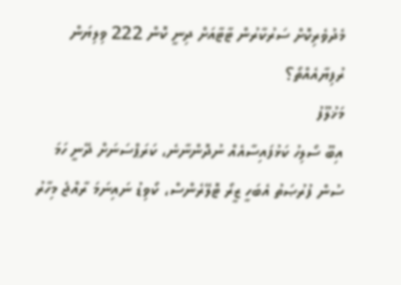މެދުވެރިކޮށް ސަރުކާރުން ޓާޓާއަށް ދިނީ ކޮން 222 ވިލިޔަން ރުފިޔާއެއްތޯ؟
މަޚުލޫފު
އިބޫ ސޯލިހު ކަޅުފައިސާއެއް ނުދޮންނާނެ، ކަރަޕްސަނަށް ދޭނީ ހަމަ ސުން ފުރުޞަތު އެބަހީ ޒީރޯ ޓޮލޭރެންސް، ކޯވިޑު ނައިނަމަ ރާއްޖެ މިހާރު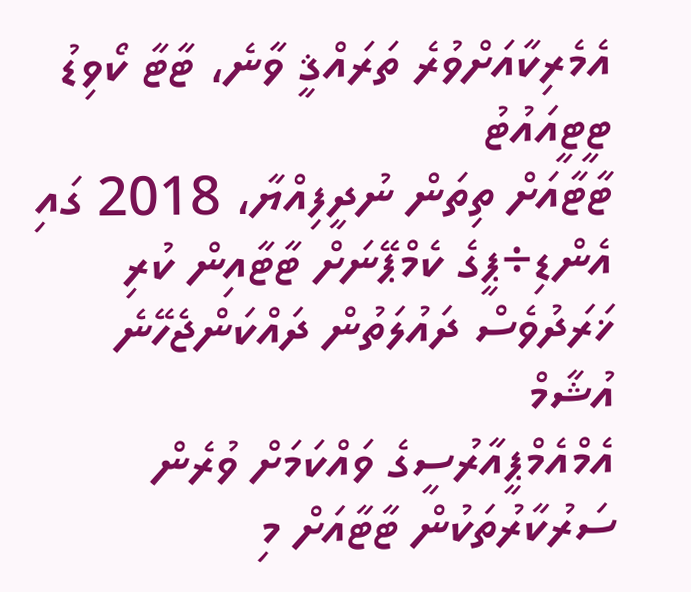އެމެރިކާއަށްވުރެ ތަރައްޤީ ވާނެ، ޓާޓާ ކޯވިޑު
ޓީޓީއައުޓު
ޓާޓާއަށް ތިތަން ނުދީފިއްޔާ، 2018 ގައި އެންޑި÷ޕީގެ ކެމްޕޭނަށް ޓާޓާއިން ކުރި ޚަރަދުވެސް ދައުލަތުން ދައްކަންޖެހޭނެ
އުޝާމް
އެމްއެމްޕީއާރުސީގެ ވައްކަމަށް ވުރެން ސަރުކާރުތަކުން ޓާޓާއަށް މި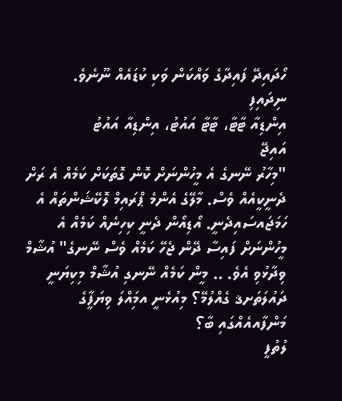ހޯދައިދޭ ފައިދާގެ ވައްކަން ވަކި ކުޑައެއް ނޫނެވެ.
ނިދައިފި
އިންޑިއާ ޓާޓާ، ޓާޓާ އައުޓު، އިންޑިއާ އައުޓު
އައިޖޭ
"މިހާރު ނޭނގެ އެ މީހުންނަށް ކޮން ގޮތަކަށް ކަމެއް އެ ރަށް ދެނީކީއެއް ވެސް. މާލޭގެ އެންމެ ޕްރައިމް ލޮކޭޝަންތައް އެ ހަމަޖައސައިދެނީ. އޯޑިއޯން ދެނީ ކިހިނެއް ކަމެއް އެ މީހުންނަށް ފައިސާ ދޭން ޖެހޭ ކަމެއް ވެސް ނޭނގެ" އުޝާމް ވިދާޅުވި އެވެ. .. މީން ކަމެއް ނޭނގި އުޝާމް މިކިޔަނީ ދައުލަތަށޤ ގެއްލުމޭ؟ މިއުޅެނީ އމަިއްލަ ވިޔަފާީގެ މަންފާއއެއްގައި ބާ؟
ލުތުފީ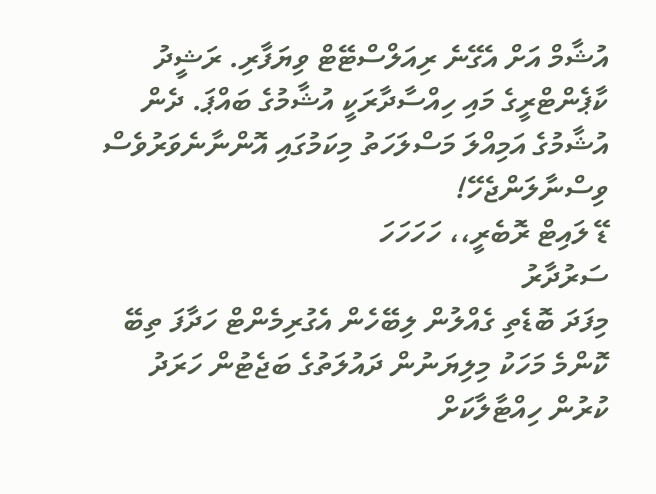އުޝާމް އަށް އެގޭނެ ރިއަލްސްޓޭޓް ވިޔަފާރި. ރަޝީދު ކާޕެންޓްރީގެ މައި ހިއްސާދާރަކީ އުޝާމުގެ ބައްޕަ. ދެން އުޝާމުގެ އަމިއްލަ މަސްލަހަތު މިކަމުގައި އޮންނާނެވަރުވެސް ވިސްނާލަންޖެހޭ!
ޑޭ ލައިޓް ރޮބެރީ،، ހަހަހަހަ
ސަރުދާރު
މިފަދަ ބޮޑެތި ގެއްލުން ލިބޭހެން އެގުރިމެންޓް ހަދާފަ ތިބޭ ކޮންމެ މަހަކު މިލިޔަނުން ދައުލަތުގެ ބަޖެޓުން ހަރަދު ކުރުން ހިއްޓާލާކަށް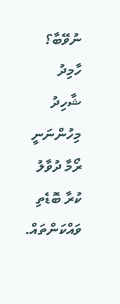ނުވޭބާ؟
ހާމިދު ޝާހިދު
މިހުންނަނީ ރޯމާ ދުވާލު ކުރާ ބޮޑެތި ވައްކަންތައް.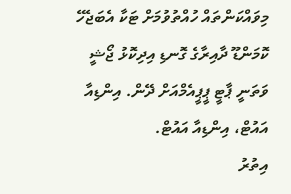މިވައްކަންތައް ހުއްތުވުމަށް ޓަކާ އެބަޖެހޭ ކޮމަންޑޫ ދާއިރާގެ ގޮނޑި އިދިކޮޅު ޖޯޝީ ވަތަނީ ޕާޓީ ޕީޕީއެމްއަށް ދޭން. އިންޑިއާ އައުޓް، އިންޑިއާ އައުޓް.
އިތުރު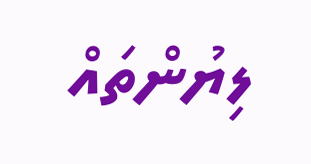ލިޔުންތައް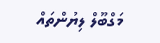މަގްބޫލް ލިޔުންތައް